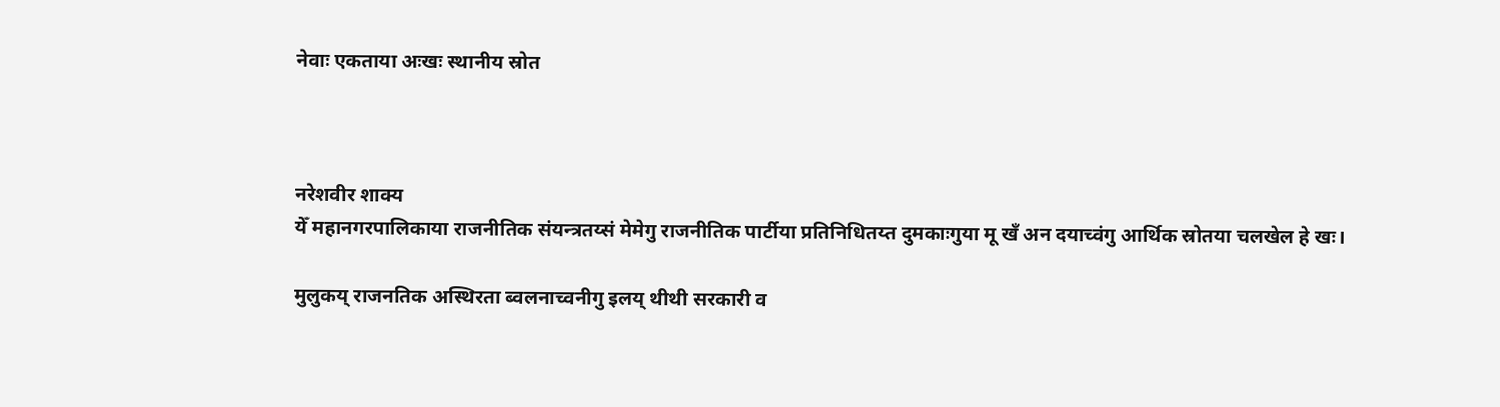नेवाः एकताया अःखः स्थानीय स्रोत



नरेशवीर शाक्य
येँ महानगरपालिकाया राजनीतिक संयन्त्रतय्सं मेमेगु राजनीतिक पार्टीया प्रतिनिधितय्त दुमकाःगुया मू खँ अन दयाच्वंगु आर्थिक स्रोतया चलखेल हे खः।

मुलुकय् राजनतिक अस्थिरता ब्वलनाच्वनीगु इलय् थीथी सरकारी व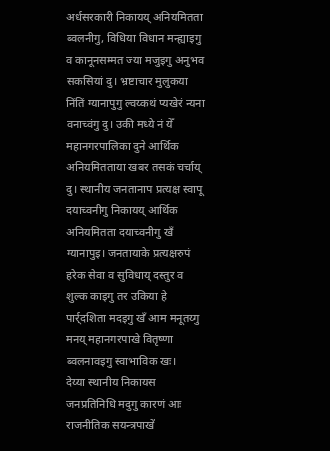अर्धसरकारी निकायय् अनियमितता ब्वलनीगु, विधिया विधान मन्ह्याइगु व कानूनसम्मत ज्या मजुइगु अनुभव सकसियां दु। भ्रष्टाचार मुलुकया निंतिं ग्यानापुगु ल्वय्कथं प्यखेरं न्यना वनाच्वंगु दु। उकी मध्ये नं येँ महानगरपालिका दुने आर्थिक अनियमितताया खबर तसकं चर्चाय् दु। स्थानीय जनतानाप प्रत्यक्ष स्वापू दयाच्वनीगु निकायय् आर्थिक अनियमितता दयाच्वनीगु खँ ग्यानापुइ। जनतायाके प्रत्यक्षरुपं हरेक सेवा व सुविधाय् दस्तुर व शुल्क काइगु तर उकिया हे पार्र्दशिता मदइगु खँ आम मनूतय्गु मनय् महानगरपाखे वितृष्णा ब्वलनावइगु स्वाभाविक खः।
देय्या स्थानीय निकायस जनप्रतिनिधि मदुगु कारणं आः राजनीतिक सयन्त्रपाखें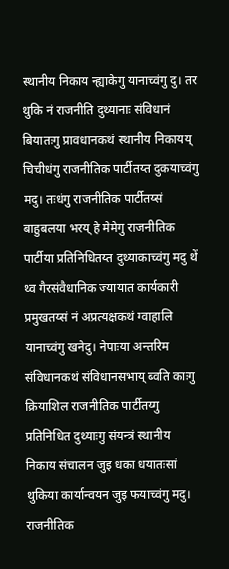स्थानीय निकाय न्ह्याकेगु यानाच्वंगु दु। तर थुकि नं राजनीति दुथ्यानाः संविधानं बियातःगु प्रावधानकथं स्थानीय निकायय् चिचीधंगु राजनीतिक पार्टीतय्त दुकयाच्वंगु मदु। तःधंगु राजनीतिक पार्टीतय्सं बाहुबलया भरय् हे मेमेगु राजनीतिक पार्टीया प्रतिनिधितय्त दुथ्याकाच्वंगु मदु थें थ्व गैरसंवैधानिक ज्यायात कार्यकारी प्रमुखतय्सं नं अप्रत्यक्षकथं ग्वाहालि यानाच्वंगु खनेदु। नेपाःया अन्तरिम संविधानकथं संविधानसभाय् ब्वति काःगु क्रियाशिल राजनीतिक पार्टीतय्गु प्रतिनिधित दुथ्याःगु संयन्त्रं स्थानीय निकाय संचालन जुइ धका धयातःसां थुकिया कार्यान्वयन जुइ फयाच्वंगु मदु।
राजनीतिक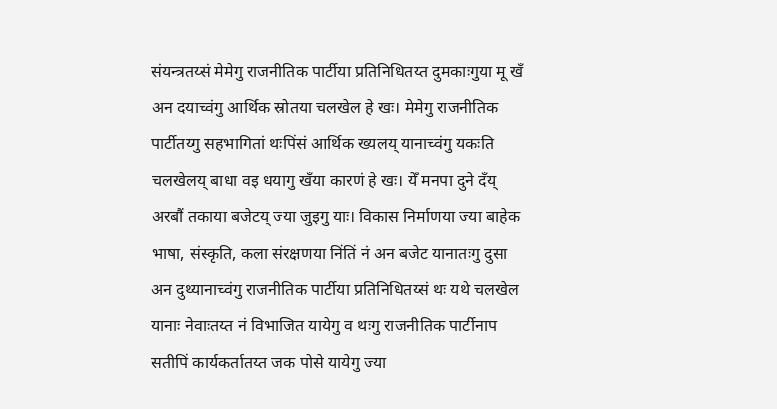संयन्त्रतय्सं मेमेगु राजनीतिक पार्टीया प्रतिनिधितय्त दुमकाःगुया मू खँ अन दयाच्वंगु आर्थिक स्रोतया चलखेल हे खः। मेमेगु राजनीतिक पार्टीतय्गु सहभागितां थःपिंसं आर्थिक ख्यलय् यानाच्वंगु यकःति चलखेलय् बाधा वइ धयागु खँया कारणं हे खः। येँ मनपा दुने दँय् अरबौं तकाया बजेटय् ज्या जुइगु याः। विकास निर्माणया ज्या बाहेक भाषा, संस्कृति, कला संरक्षणया निंतिं नं अन बजेट यानातःगु दुसा अन दुथ्यानाच्वंगु राजनीतिक पार्टीया प्रतिनिधितय्सं थः यथे चलखेल यानाः नेवाःतय्त नं विभाजित यायेगु व थःगु राजनीतिक पार्टीनाप सतीपिं कार्यकर्तातय्त जक पोसे यायेगु ज्या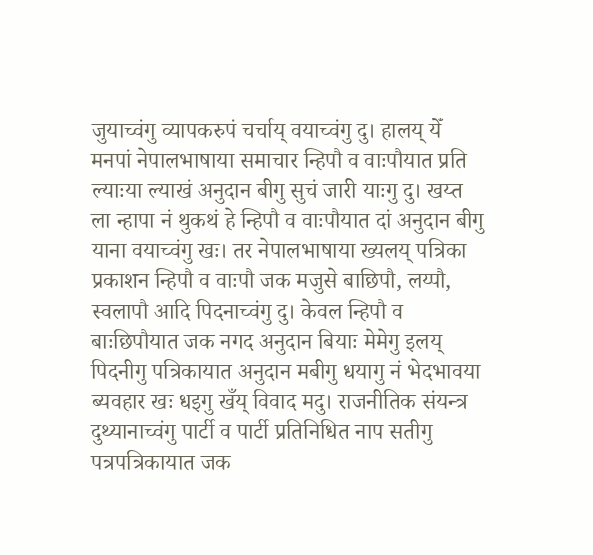जुयाच्वंगु व्यापकरुपं चर्चाय् वयाच्वंगु दु। हालय् येँ मनपां नेपालभाषाया समाचार न्हिपौ व वाःपौयात प्रति ल्याःया ल्याखं अनुदान बीगु सुचं जारी याःगु दु। खय्त ला न्हापा नं थुकथं हे न्हिपौ व वाःपौयात दां अनुदान बीगु याना वयाच्वंगु खः। तर नेपालभाषाया ख्यलय् पत्रिका प्रकाशन न्हिपौ व वाःपौ जक मजुसे बाछिपौ, लय्पौ, स्वलापौ आदि पिदनाच्वंगु दु। केवल न्हिपौ व बाःछिपौयात जक नगद अनुदान बियाः मेमेगु इलय् पिदनीगु पत्रिकायात अनुदान मबीगु धयागु नं भेदभावया ब्यवहार खः धइगु खँय् विवाद मदु। राजनीतिक संयन्त्र दुथ्यानाच्वंगु पार्टी व पार्टी प्रतिनिधित नाप सतीगु पत्रपत्रिकायात जक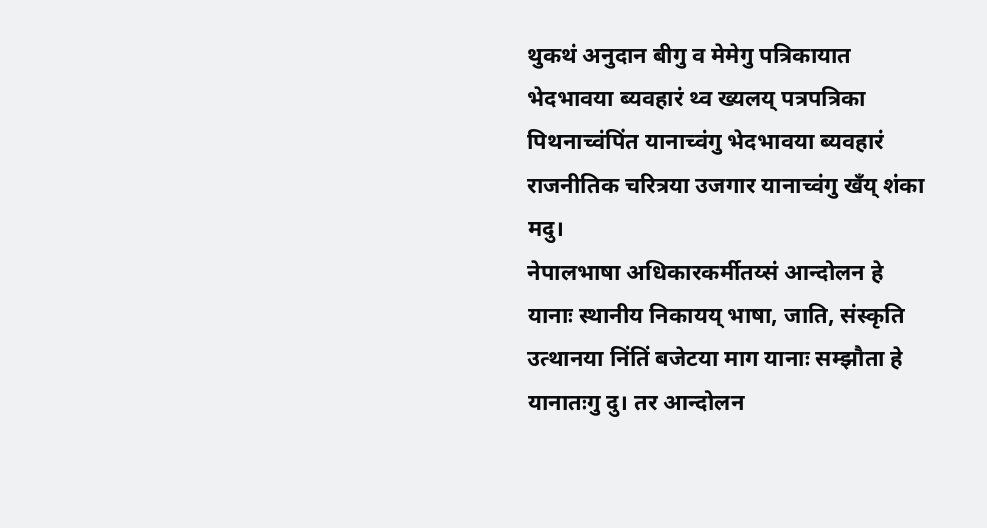थुकथं अनुदान बीगु व मेमेगु पत्रिकायात भेदभावया ब्यवहारं थ्व ख्यलय् पत्रपत्रिका पिथनाच्वंपिंत यानाच्वंगु भेदभावया ब्यवहारं राजनीतिक चरित्रया उजगार यानाच्वंगु खँय् शंका मदु।
नेपालभाषा अधिकारकर्मीतय्सं आन्दोलन हे यानाः स्थानीय निकायय् भाषा, जाति, संस्कृति उत्थानया निंतिं बजेटया माग यानाः सम्झौता हे यानातःगु दु। तर आन्दोलन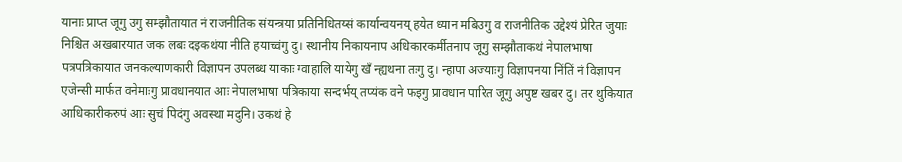यानाः प्राप्त जूगु उगु सम्झौतायात नं राजनीतिक संयन्त्रया प्रतिनिधितय्सं कार्यान्वयनय् हयेत ध्यान मबिउगु व राजनीतिक उद्देश्यं प्रेरित जुयाः निश्चित अखबारयात जक लबः दइकथंया नीति हयाच्वंगु दु। स्थानीय निकायनाप अधिकारकर्मीतनाप जूगु सम्झौताकथं नेपालभाषा पत्रपत्रिकायात जनकल्याणकारी विज्ञापन उपलब्ध याकाः ग्वाहालि यायेगु खँ न्ह्यथना तःगु दु। न्हापा अज्याःगु विज्ञापनया निंतिं नं विज्ञापन एजेन्सी मार्फत वनेमाःगु प्रावधानयात आः नेपालभाषा पत्रिकाया सन्दर्भय् तप्यंक वने फइगु प्रावधान पारित जूगु अपुष्ट खबर दु। तर थुकियात आधिकारीकरुपं आः सुचं पिदंगु अवस्था मदुनि। उकथं हे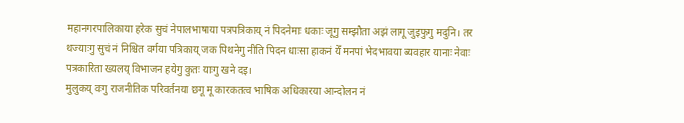महानगरपालिकाया हरेक सुचं नेपालभाषाया पत्रपत्रिकाय् नं पिदनेमाः धकाः जूगु सम्झौता अझं लागू जुइफुगु मदुनि। तर थज्याःगु सुचं नं निश्चित वर्गया पत्रिकाय् जक पिथनेगु नीति पिदन धाःसा हाकनं येँ मनपां भेदभावया ब्यवहार यानाः नेवाः पत्रकारिता ख्यलय् विभाजन हयेगु कुतः याःगु खने दइ।
मुलुकय् वःगु राजनीतिक परिवर्तनया छगू मू कारकतत्व भाषिक अधिकारया आन्दोलन नं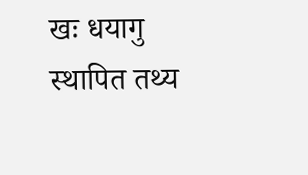खः धयागु स्थापित तथ्य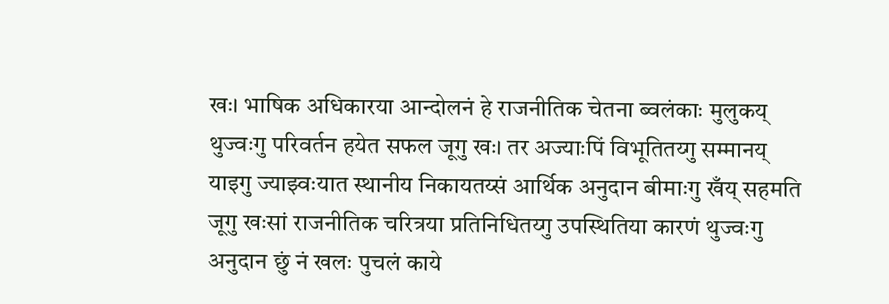खः। भाषिक अधिकारया आन्दोलनं हे राजनीतिक चेतना ब्वलंकाः मुलुकय् थुज्वःगु परिवर्तन हयेत सफल जूगु खः। तर अज्याःपिं विभूतितय्गु सम्मानय् याइगु ज्याझ्वःयात स्थानीय निकायतय्सं आर्थिक अनुदान बीमाःगु खँय् सहमति जूगु खःसां राजनीतिक चरित्रया प्रतिनिधितय्गु उपस्थितिया कारणं थुज्वःगु अनुदान छुं नं खलः पुचलं काये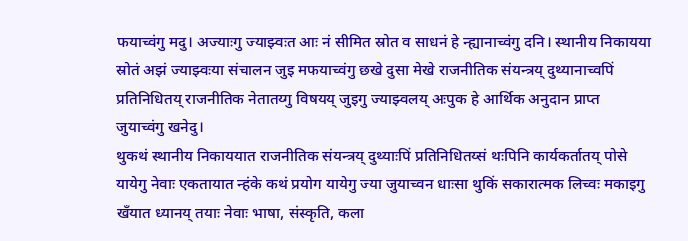फयाच्वंगु मदु। अज्याःगु ज्याझ्वःत आः नं सीमित स्रोत व साधनं हे न्ह्यानाच्वंगु दनि। स्थानीय निकायया स्रोतं अझं ज्याझ्वःया संचालन जुइ मफयाच्वंगु छखे दुसा मेखे राजनीतिक संयन्त्रय् दुथ्यानाच्वपिं प्रतिनिधितय् राजनीतिक नेतातय्गु विषयय् जुइगु ज्याझ्वलय् अःपुक हे आर्थिक अनुदान प्राप्त जुयाच्वंगु खनेदु।
थुकथं स्थानीय निकाययात राजनीतिक संयन्त्रय् दुथ्याःपिं प्रतिनिधितय्सं थःपिनि कार्यकर्तातय् पोसे यायेगु नेवाः एकतायात न्हंके कथं प्रयोग यायेगु ज्या जुयाच्वन धाःसा थुकिं सकारात्मक लिच्वः मकाइगु खँयात ध्यानय् तयाः नेवाः भाषा, संस्कृति, कला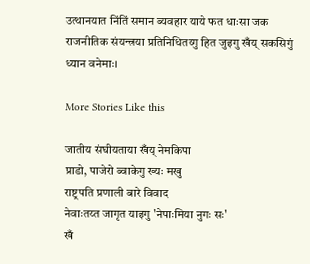उत्थानयात निंतिं समान ब्यवहार याये फत धाःसा जक राजनीतिक संयन्त्रया प्रतिनिधितय्गु हित जुइगु खँय् सकसिगुं ध्यान वनेमाः।

More Stories Like this

जातीय संघीयताया खँय् नेमकिपा
प्राडो, पाजेरो ब्वाकेगु ख्यः मखु
राष्ट्रपति प्रणाली बारे विवाद
नेवाःतय्त जागृत याइगु 'नेपाःमिया नुगः सः'
खँ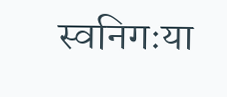स्वनिगःया